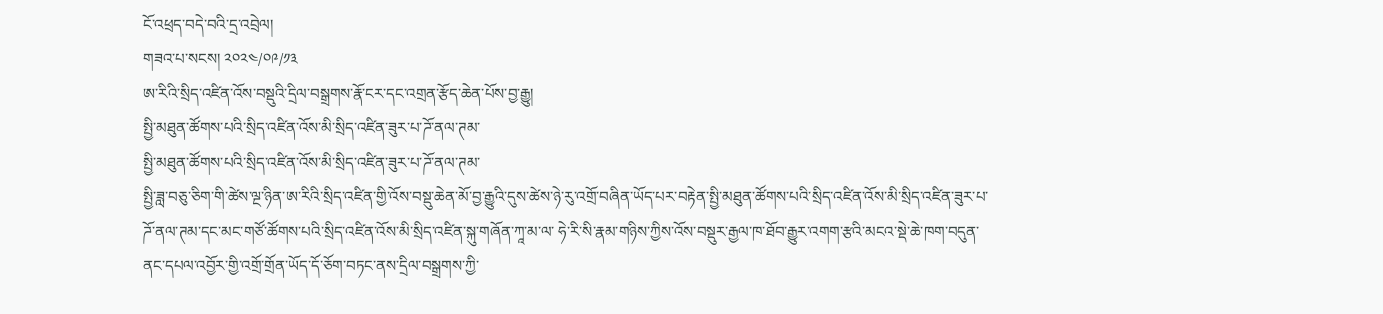ངོ་འཕྲད་བདེ་བའི་དྲ་འབྲེལ།
གཟའ་པ་སངས། ༢༠༢༤/༠༩/༡༣
ཨ་རིའི་སྲིད་འཛིན་འོས་བསྡུའི་དྲིལ་བསྒྲགས་རྣོ་ངར་དང་འགྲན་རྩོད་ཆེན་པོས་བྱ་རྒྱུ།
སྤྱི་མཐུན་ཚོགས་པའི་སྲིད་འཛིན་འོས་མི་སྲིད་འཛིན་ཟུར་པ་ཌོ་ནལ་ཊམ་
སྤྱི་མཐུན་ཚོགས་པའི་སྲིད་འཛིན་འོས་མི་སྲིད་འཛིན་ཟུར་པ་ཌོ་ནལ་ཊམ་
སྤྱི་ཟླ་བཅུ་ཅིག་གི་ཚེས་ལྔ་ཉིན་ཨ་རིའི་སྲིད་འཛིན་གྱི་འོས་བསྡུ་ཆེན་མོ་བྱ་རྒྱུའི་དུས་ཚེས་ཉེ་རུ་འགྲོ་བཞིན་ཡོད་པར་བརྟེན་སྤྱི་མཐུན་ཚོགས་པའི་སྲིད་འཛིན་འོས་མི་སྲིད་འཛིན་ཟུར་པ་ཌོ་ནལ་ཊམ་དང་མང་གཙོ་ཚོགས་པའི་སྲིད་འཛིན་འོས་མི་སྲིད་འཛིན་སྐུ་གཞོན་ཀཱ་མ་ལ་ ཧེ་རི་སི་རྣམ་གཉིས་ཀྱིས་འོས་བསྡུར་རྒྱལ་ཁ་ཐོབ་རྒྱུར་འགག་རྩའི་མངའ་སྡེ་ཆེ་ཁག་བདུན་ནང་དཔལ་འབྱོར་གྱི་འགྲོ་གྲོན་ཡོད་དོ་ཅོག་བཏང་ནས་དྲིལ་བསྒྲགས་ཀྱི་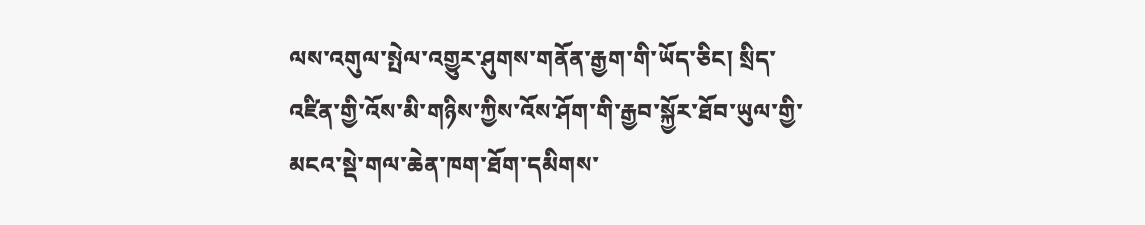ལས་འགུལ་སྤེལ་འགྱུར་ཤུགས་གནོན་རྒྱག་གི་ཡོད་ཅིང། སྲིད་འཛིན་གྱི་འོས་མི་གཉིས་ཀྱིས་འོས་ཤོག་གི་རྒྱབ་སྐྱོར་ཐོབ་ཡུལ་གྱི་མངའ་སྡེ་གལ་ཆེན་ཁག་ཐོག་དམིགས་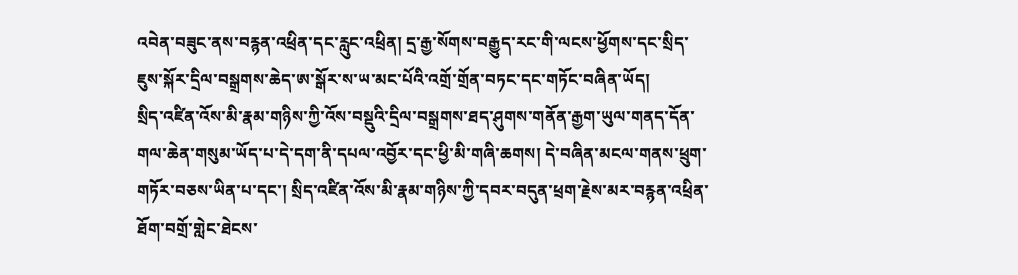འབེན་བཟུང་ནས་བརྙན་འཕྲིན་དང་རླུང་འཕྲིན། དྲ་རྒྱ་སོགས་བརྒྱུད་རང་གི་ལངས་ཕྱོགས་དང་སྲིད་ཇུས་སྐོར་དྲིལ་བསྒྲགས་ཆེད་ཨ་སྒོར་ས་ཡ་མང་པོའི་འགྲོ་གྲོན་བཏང་དང་གཏོང་བཞིན་ཡོད།
སྲིད་འཛིན་འོས་མི་རྣམ་གཉིས་ཀྱི་འོས་བསྡུའི་དྲིལ་བསྒྲགས་ཐད་ཤུགས་གནོན་རྒྱག་ཡུལ་གནད་དོན་གལ་ཆེན་གསུམ་ཡོད་པ་དེ་དག་ནི་དཔལ་འབྱོར་དང་ཕྱི་མི་གཞི་ཆགས། དེ་བཞིན་མངལ་གནས་ཕྲུག་གཏོར་བཅས་ཡིན་པ་དང་། སྲིད་འཛིན་འོས་མི་རྣམ་གཉིས་ཀྱི་དབར་བདུན་ཕྲག་རྗེས་མར་བརྙན་འཕྲིན་ཐོག་བགྲོ་གླེང་ཐེངས་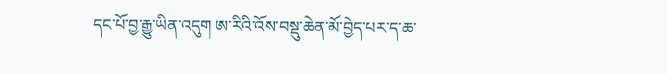དང་པོ་བྱ་རྒྱུ་ཡིན་འདུག ཨ་རིའི་འོས་བསྡུ་ཆེན་མོ་བྱེད་པར་ད་ཆ་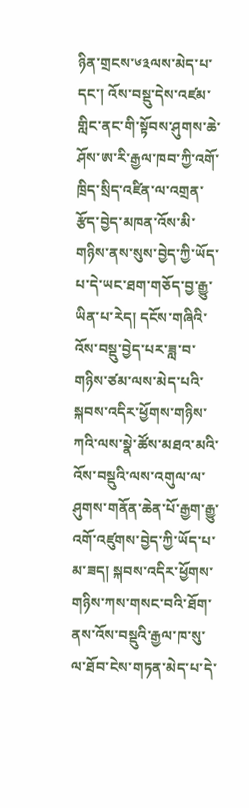ཉིན་གྲངས་༦༣ལས་མེད་པ་དང་། འོས་བསྡུ་དེས་འཛམ་གླིང་ནང་གི་སྟོབས་ཤུགས་ཆེ་ཤོས་ཨ་རི་རྒྱལ་ཁབ་ཀྱི་འགོ་ཁྲིད་སྲིད་འཛིན་ལ་འགྲན་རྩོད་བྱེད་མཁན་འོས་མི་གཉིས་ནས་སུས་བྱེད་ཀྱི་ཡོད་པ་དེ་ཡང་ཐག་གཅོད་བྱ་རྒྱུ་ཡིན་པ་རེད། དངོས་གཞིའི་འོས་བསྡུ་བྱེད་པར་ཟླ་བ་གཉིས་ཙམ་ལས་མེད་པའི་སྐབས་འདིར་ཕྱོགས་གཉིས་ཀའི་ལས་སྣེ་ཚོས་མཐའ་མའི་འོས་བསྡུའི་ལས་འགུལ་ལ་ཤུགས་གནོན་ཆེན་པོ་རྒྱག་རྒྱུ་འགོ་འཛུགས་བྱེད་ཀྱི་ཡོད་པ་མ་ཟད། སྐབས་འདིར་ཕྱོགས་གཉིས་ཀས་གསང་བའི་ཐོག་ནས་འོས་བསྡུའི་རྒྱལ་ཁ་སུ་ལ་ཐོབ་ངེས་གཏན་མེད་པ་དེ་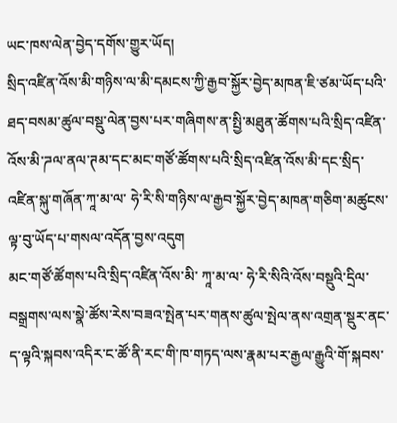ཡང་ཁས་ལེན་བྱེད་དགོས་གྱུར་ཡོད།
སྲིད་འཛིན་འོས་མི་གཉིས་ལ་མི་དམངས་ཀྱི་རྒྱབ་སྐྱོར་བྱེད་མཁན་ཇི་ཙམ་ཡོད་པའི་ཐད་བསམ་ཚུལ་བསྡུ་ལེན་བྱས་པར་གཞིགས་ན་སྤྱི་མཐུན་ཚོགས་པའི་སྲིད་འཛིན་འོས་མི་ཌལ་ནལ་ཊམ་དང་མང་གཙོ་ཚོགས་པའི་སྲིད་འཛིན་འོས་མི་དང་སྲིད་འཛིན་སྐུ་གཞོན་ཀཱ་མ་ལ་ ཧེ་རི་སི་གཉིས་ལ་རྒྱབ་སྐྱོར་བྱེད་མཁན་གཅིག་མཚུངས་ལྟ་བུ་ཡོད་པ་གསལ་འདོན་བྱས་འདུག
མང་གཙོ་ཚོགས་པའི་སྲིད་འཛིན་འོས་མི་ ཀཱ་མ་ལ་ ཧེ་རི་སིའི་འོས་བསྡུའི་དྲིལ་བསྒྲགས་ལས་སྣེ་ཚོས་རེས་བཟའ་སྤེན་པར་གནས་ཚུལ་སྤེལ་ནས་འགྲན་སྡུར་ནང་ད་ལྟའི་སྐབས་འདིར་ང་ཚོ་ནི་རང་གི་ཁ་གཏད་ལས་རྣམ་པར་རྒྱལ་རྒྱུའི་གོ་སྐབས་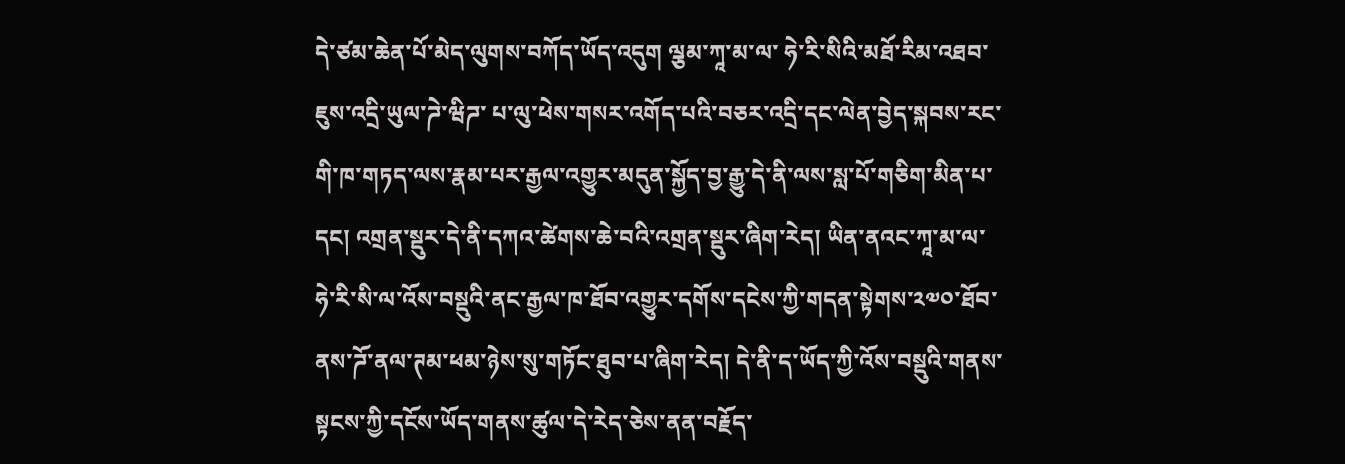དེ་ཙམ་ཆེན་པོ་མེད་ལུགས་བཀོད་ཡོད་འདུག ལྕམ་ཀཱ་མ་ལ་ ཧེ་རི་སིའི་མཐོ་རིམ་འཐབ་ཇུས་འདྲི་ཡུལ་ཌེ་ཝིཌ་ པ་ལུ་ཕེས་གསར་འགོད་པའི་བཅར་འདྲི་དང་ལེན་བྱེད་སྐབས་རང་གི་ཁ་གཏད་ལས་རྣམ་པར་རྒྱལ་འགྱུར་མདུན་སྐྱོད་བྱ་རྒྱུ་དེ་ནི་ལས་སླ་པོ་གཅིག་མིན་པ་དང། འགྲན་སྡུར་དེ་ནི་དཀའ་ཚེགས་ཆེ་བའི་འགྲན་སྡུར་ཞིག་རེད། ཡིན་ནའང་ཀཱ་མ་ལ་ ཧེ་རི་སི་ལ་འོས་བསྡུའི་ནང་རྒྱལ་ཁ་ཐོབ་འགྱུར་དགོས་དངེས་ཀྱི་གདན་སྟེགས་༢༧༠་ཐོབ་ནས་ཌོ་ནལ་ཊམ་ཕམ་ཉེས་སུ་གཏོང་ཐུབ་པ་ཞིག་རེད། དེ་ནི་ད་ཡོད་ཀྱི་འོས་བསྡུའི་གནས་སྟངས་ཀྱི་དངོས་ཡོད་གནས་ཚུལ་དེ་རེད་ཅེས་ནན་བརྗོད་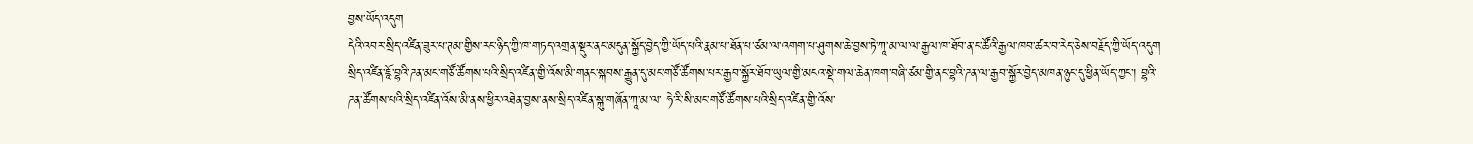བྱས་ཡོད་འདུག
དེའི་འབར་སྲིད་འཛིན་ཟུར་པ་ཊམ་གྱིས་རང་ཉིད་ཀྱི་ཁ་གཏད་འགྲན་སྡུར་ནང་མདུན་སྐྱོད་བྱེད་ཀྱི་ཡོད་པའི་རྣམ་པ་ཐོན་པ་ཙམ་ལ་འགག་པ་ཤུགས་ཆེ་བྱས་ཏེ་ཀཱ་མ་ལ་ལ་རྒྱལ་ཁ་ཐོབ་ན་ང་ཚོའི་རྒྱལ་ཁབ་ཚར་བ་རེད་ཅེས་བརྗོད་ཀྱི་ཡོད་འདུག
སྲིད་འཛིན་ཇཱོ་བྷའི་ཌན་མང་གཙོ་ཚོགས་པའི་སྲིད་འཛིན་གྱི་འོས་མི་གནང་སྐབས་རྒྱུན་དུ་མང་གཙོ་ཚོགས་པར་རྒྱབ་སྐྱོར་ཐོབ་ཡུལ་གྱི་མངའ་སྡེ་གལ་ཆེན་ཁག་བཞི་ཙམ་གྱི་ནང་བྷའི་ཌན་ལ་རྒྱབ་སྐྱོར་བྱེད་མཁན་ཉུང་དུ་ཕྱིན་ཡོད་ཀྱང་། བྷའི་ཌན་ཚོགས་པའི་སྲིད་འཛིན་འོས་མི་ནས་ཕྱིར་འཐེན་བྱས་ནས་སྲིད་འཛིན་སྐུ་གཞོན་ཀཱ་མ་ལ་ ཧེ་རི་སི་མང་གཙོ་ཚོགས་པའི་སྲིད་འཛིན་གྱི་འོས་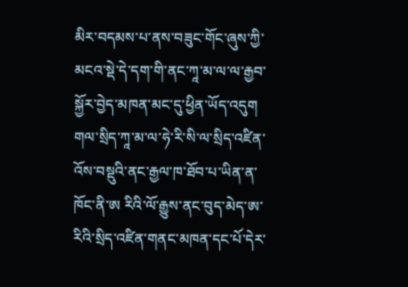མིར་བདམས་པ་ནས་བཟུང་གོང་ཞུས་ཀྱི་མངའ་སྡེ་དེ་དག་གི་ནང་ཀཱ་མ་ལ་ལ་རྒྱབ་སྐྱོར་བྱེད་མཁན་མང་དུ་ཕྱིན་ཡོད་འདུག གལ་སྲིད་ཀཱ་མ་ལ་ཧེ་རི་སི་ལ་སྲིད་འཛིན་འོས་བསྡུའི་ནང་རྒྱལ་ཁ་ཐོབ་པ་ཡིན་ན་ཁོང་ནི་ཨ རིའི་ལོ་རྒྱུས་ནང་བུད་མེད་ཨ་རིའི་སྲིད་འཛིན་གནང་མཁན་དང་པོ་དེར་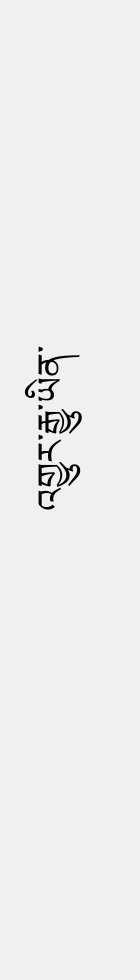འགྱུར་རྒྱུ་ཡིན་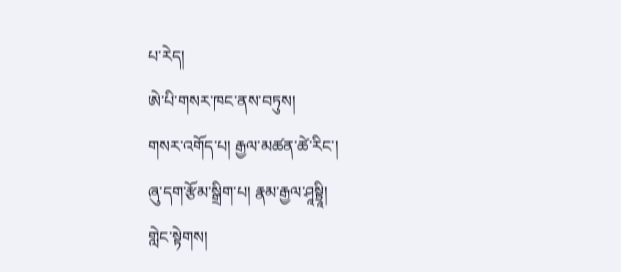པ་རེད།
ཨེ་པི་གསར་ཁང་ནས་བཏུས།
གསར་འགོད་པ། རྒྱལ་མཚན་ཚེ་རིང་།
ཞུ་དག་རྩོམ་སྒྲིག་པ། རྣམ་རྒྱལ་ཤཱསྟྲཱི།
གླེང་སྟེགས།